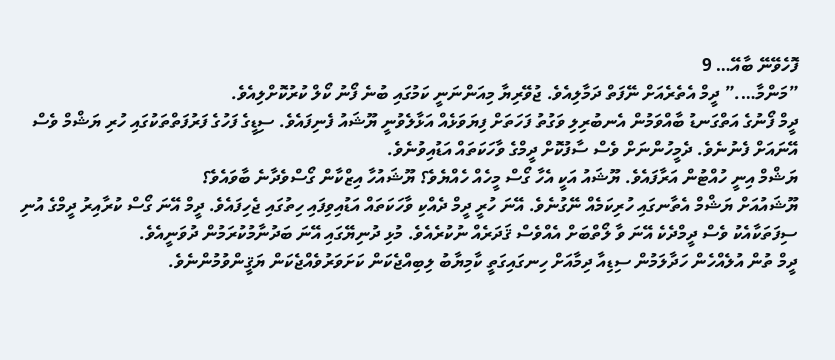ފޮހެވޭނޭ ބާއޭ… 9
”މަންމާ….” ދީމް އެތެރެއަށް ނޭފަތް ދަމާލިއެވެ. ޖުވޭރިޔާ މިއަންނަނީ ކަމުގައި ބުނެ ފޯނު ކޯލް ކުރުކޮށްލިއެވެ.
ދީމް ފޯނުގެ އަތްގަނޑު ބާއްވަމުން އެނބުރިލި ވަގުތު ފަހަތަށް ފިޔަވަޅެއް އަޅާލެވުނީ ޔޫޝައު ފެނިފައެވެ. ސިޑީގެ ފަހުގެ ފަރުފަތްތަކުގައި ހުރި ޔަޝްމް ވެސް އޭނައަށް ފެނުނެވެ. ދެމީހުންނަށް ވެސް ސާފުކޮށް ދީމްގެ ވާހަކަތައް އަޑުއިވުނެވެ.
ޔަޝްމް އިނީ ހުއްޓުން އަރާފައެވެ. ޔޫޝައު އަކީ އެހާ ގޯސް މީހެއް ހެއްޔެވެ؟ ޔޫޝައުހާ އިޒްކާން ގޯސްވެދާނެ ބާވައެވެ؟
ޔޫޝައުއަށް ޔަޝްމް އެތާނގައި ހުރިކަމެއް ނޭގުނެވެ. އޭނަ ހުރީ ދީމް ދެއްކި ވާހަކަތައް އަޑުއިވިފައި ހިތުގައި ޖެހިފައެވެ. ދީމް އޭނަ ގޯސް ކުރާއިރު ދީމްގެ އުނި ސިފަތަކާއެކު ވެސް ދީމްދެކެ އޭނަ ވާ ލޯތްބަށް އެއްވެސް ޤަދަރެއް ނުކުރެއެވެ. މުޅި ދުނިޔޭގައި އޭނަ ބަދުނާމުކުރަމުން ދުވަނީއެވެ.
ދީމް ތުން އުލެއްހެން ހަދާލަމުން ސިޑިއާ ދިމާއަށް ހިނގައިގަތީ ކާމިޔާބު ލިބިއްޖެކަން ކަށަވަރުވެއްޖެކަން ޔަޤީންވުމުންނެވެ.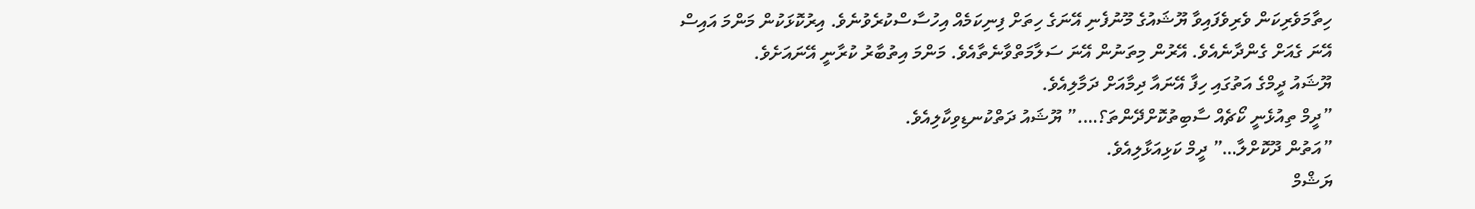ހިތާމަވެރިކަން ވެރިވެފައިވާ ޔޫޝައުގެ މޫނުފެނި އޭނަގެ ހިތަށް ފިނިކަމެއް އިހުސާސްކުރެވުނެވެ. އިރުކޮޅަކުން މަންމަ އައިސް އޭނަ ގެއަށް ގެންދާނެއެވެ. އޭރުން މިތަނުން އޭނަ ސަލާމަތްވާނެތާއެވެ. މަންމަ އިތުބާރު ކުރާނީ އޭނައަށެވެ.
ޔޫޝައު ދީމްގެ އަތުގައި ހިފާ އޭނައާ ދިމާއަށް ދަމާލިއެވެ.
”ދީމް ތިއުޅެނީ ކޯޗެއް ސާބިތުކޮށްދޭންތަ؟….” ޔޫޝައު ދަތްކުނޑިވިކާލިއެވެ.
”އަތުން ދޫކޮށްލާ…” ދީމް ކަޅިއަޅާލިއެވެ.
ޔަޝްމް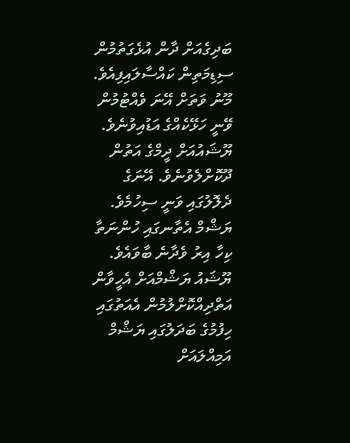ބަދިގެއަށް ދާން އުޅެގަތުމުން ސިޑިމަތިން ކައްސާލައިފިއެވެ. މޫނު ވަތަށް އޭނަ ވެއްޓުމުން ވޭނީ ހަޅޭކެއްގެ އަޑުއިވުނެވެ. ޔޫޝައުއަށް ދީމްގެ އަތުން ދޫކޮށްލެވުނެވެ. އޭނަގެ ދެލޮލުގައި ވަނީ ސިހުމެވެ. ޔަޝްމް އެތާނގައި ހުންނަތާ ކިހާ އިރު ވެދާނެ ބާވައެވެ. ޔޫޝައު ޔަޝްމްއަށް އެހީވާން އަތްދިއްކޮށްލުމުން އެއަތުގައި ހިފުމުގެ ބަދަލުގައި ޔަޝްމް އަމިއްލައަށް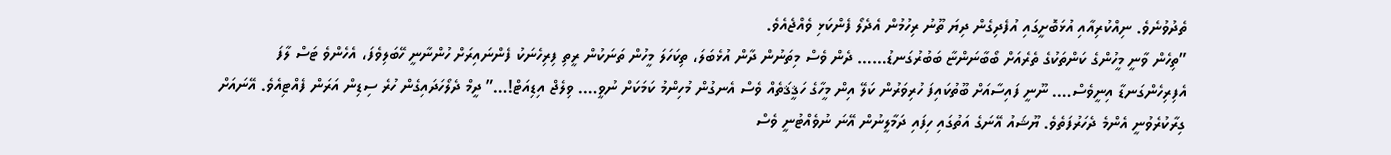ތެދުވުނެވެ. ނިއްކުރިއާއި އުޅަބޮށީގައި އުފެދިގެން ދިޔަ ތޫނު ރިހުމުން އެދެލޯ ފެންކަޅި ވެއްޖެއެވެ.
”ތިހެން ވާނީ މީހުންގެ ކަންތަކުގެ ތެރެއަށް ބޯބާނަންޏާ ބަބުރުގަނޑު…… ދެން ވެސް މިތަނުން ދާން އުޅެބަލަ، ތިކަހަލަ މީހުން ތަނަކުން ރީތި ފިރިހެނަކު ފެންނައިރަށް ހުންނާނީ ހޭބަލިވެފަ، އެހެންވެ ޓަސް ލާފަ އެފިރިހެންގަނޑާ އިނީވެސް…. ނޫނީ ފައިސާއަށް ބޫތުކައިފަ ހުރިވަރުން ކަލޭ އިން މީހާގެ ހަޤީޤަތެއް ވެސް އެނގުން މުހިންމު ކަމަކަށް ނުވީ…. ވިލެޖް އިޑިއަޓް!…” ދީމް ދެލޯހަދައިގެން ހުރެ ސިޑިން އަރަން ފެއްޓިއެވެ. އޭނައަށް ގިރާކުރެވުނީ އެންމެ ދެހަރުފަތެވެ. ޔޫޝައު އޭނަގެ އަތުގައި ހިފައި ދަމާލީނުން އޭނަ ނުވެއްޓުނީ ވެސް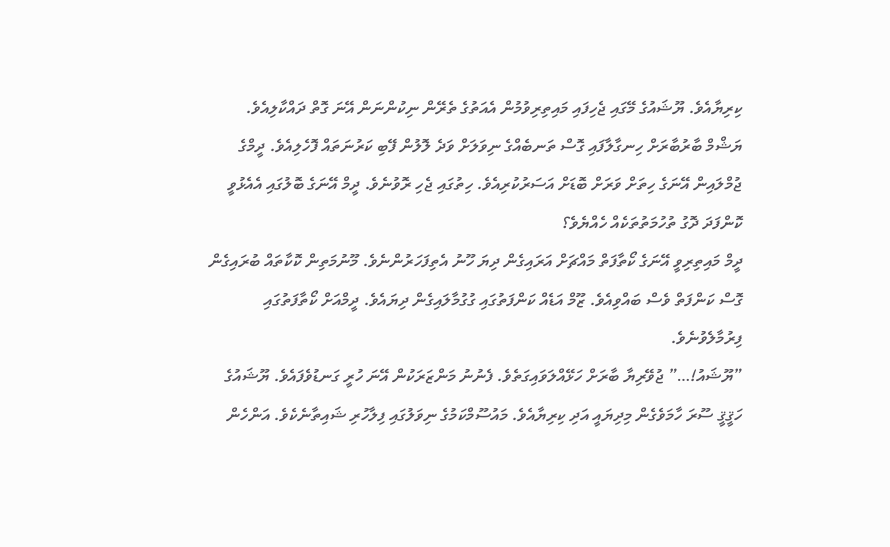ކިރިޔާއެވެ. ޔޫޝައުގެ މޭގައި ޖެހިފައި މައިތިރިވުމުން އެއަތުގެ ތެރޭން ނިކުންނަން އޭނަ ގޮތް ދައްކާލިއެވެ.
ޔަޝްމް ބާރުބާރަށް ހިނގާލާފައި ގޮސް ތަނބެއްގެ ނިވަލަށް ވަދެ ލޮލުން ފޭބި ކަރުނަތައް ފޮހެލިއެވެ. ދީމްގެ ޖުމްލައިން އޭނަގެ ހިތަށް ވަރަށް ބޮޑަށް އަސަރުކުރިއެވެ. ހިތުގައި ޖެހި ރޮވުނެވެ. ދީމް އޭނަގެ ބޮލުގައި އެއެޅުވީ ކޮންފަދަ ދޮގު ތުހުމަތުތަކެއް ހެއްޔެވެ؟
ދީމް މައިތިރިވީ އޭނަގެ ކޯތާފަތް މައްޗަށް އަރައިގެން ދިޔަ ހޫނު އެތިފަހަރުންނެވެ. މޫނުމަތިން ކޮކާތައް ބުރައިގެން ގޮސް ކަންފަތް ވެސް ބައްވިއެވެ. ޒޫމް އަޑެއް ކަންފަތުގައި ގުގުމާލައިގެން ދިޔައެވެ. ދީމްއަށް ކޯތާފަތުގައި ފިރުމާލެވުނެވެ.
”ޔޫޝައު!…” ޖުވޭރިޔާ ބާރަށް ހަޅޭއްލަވައިގަތެވެ. ފެނުނު މަންޒަރަކުން އޭނަ ހުރީ ގަނޑުވެފައެވެ. ޔޫޝައުގެ ހަޤީޤީ ސޫރަ ހާމަވެގެން މިދިޔައީ އަދި ކިރިޔާއެވެ. މައުސޫމްކަމުގެ ނިވަލުގައި ފިލާހުރި ޝައިތާނެކެވެ. އަންހެން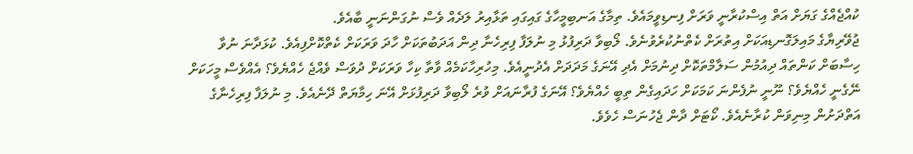ކުއްޖެއްގެ ގަޔަށް އަތް އިސްކުރާނީ ވަރަށް ފިނޑިވީމައެވެ. ތިމާގެ އަނބިމީހާގެ ގައިގައި ތަޅާއިރު ލަދެއް ވެސް ނުގަންނަނީ ބާއެވެ.
ޖުވޭރިޔާގެ މައިލަގޮނޑިއަކަށް އިތުރަށް ކެތްނުކުރެވުނެވެ. ލޯބިވާ ދަރިފުޅު މި ނުލަފާ ފިރިހެނާ ދިން އަދަބުތަކަށް ހާދަ ވަރަކަށް ކެތްކޮށްފިއެވެ. ކުޅަދާނަ ނުވާ ހިސާބަށް ކަންތައް ދިއުމުން ސަލާމްތަކޮށް ދިނުމަށް އެދި އޭނަގެ މަދަދަށް އެދުނީއެވެ. މިހުރިހާކަމެއް ވާތާ ކިހާ ވަރަކަށް ދުވަސް ވެއްޖެ ހެއްޔެވެ؟ އެއްވެސް މީހަކަށް ނޭގެނީ ހެއްޔެވެ؟ ނޫނީ ނުފެންނަ ކަމަކަށް ހަދައިގެން ތިބީ ހެއްޔެވެ؟ އޭނަގެ ފުރާނައަށް ވުރެ ލޯބިވާ ދަރިފުޅަށް އޭނަ ހިމާޔަތް ދޭނެއެވެ. މި ނުލަފާ ފިރިހެނާގެ އަތްދަށުން މިނިވަން ކުރާނެއެވެ. ކޯޓަށް ދާން ޖެހުނަސް ހެވެވެ.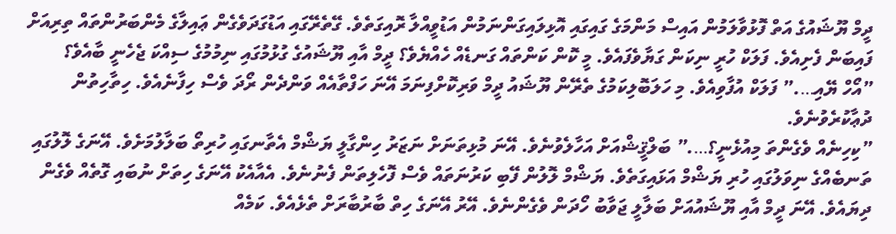ދީމް ޔޫޝައުގެ އަތް ފޮޅުވާލަމުން އައިސް މަންމަގެ ގައިގައި އޮޅިލައިގަންނަމުން އަޑުވީއްލާ ރޮއިގަތެވެ. ގޭތެރޭގައި އަޑުގަދަވެގެން ޢައިލާގެ މެންބަރުންތައް ތިރިއަށް ފައިބަން ފެށިއެވެ. ފަލަކް ހުރީ ނިކަން ގަޔާވެފައެވެ. މީ ކޮން ކަންތައް ގަނޑެއް ހެއްޔެވެ؟ ދީމް އާއި ޔޫޝައުގެ ގުޅުމުގައި ނިމުމުގެ ސިއްކަ ޖެހެނީ ބާއެވެ؟
”އޯހް ޔޭއި….” ފަލަކް އުފާވިއެވެ. މި ހަލަބޮލިކަމުގެ ތެރޭން ޔޫޝައު ދީމް ވަރިކޮށްފިނަމަ އޭނަ ހަފްތާއެއް ވަންދެން ރޯދަ ވެސް ހިފާނެއެވެ. ހިތާހިތުން ދުޢާކުރެވުނެވެ.
”ކިހިނެއް ވެގެންތަ މިއުޅެނީ؟….” ބަލްޤީޝްއަށް އަހާލެވުނެވެ. އޭނަ މުޅިތަނަށް ނަޒަރު ހިންގާލީ ޔަޝްމް އެތާނގައި ހުރިތޯ ބަލާލުމަށެވެ. އޭނަގެ ލޮލުގައި ތަނބެއްގެ ނިވަލުގައި ހުރި ޔަޝްމް އަޅައިގަތެވެ. ޔަޝްމް ލޮލުން ފޭބި ކަރުނަތައް ވެސް ފޮހެލިތަން ފެނުނެވެ. އެއާއެކު އޭނަގެ ހިތަށް ނުބައި ގޮތެއް ވެގެން ދިޔައެވެ. އޭނަ ދީމް އާއި ޔޫޝައުއަށް ބަލާލީ ޖަވާބު ހޯދަން ވެގެންނެވެ. އޭރު އޭނަގެ ހިތް ބާރުބާރަށް ތެޅެއެވެ. ކަމެއް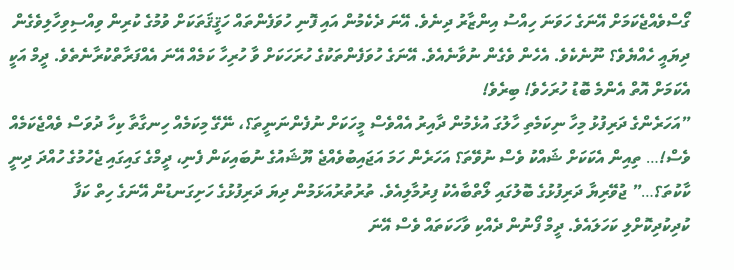ގޯސްވެއްޖެކަމަށް އޭނަގެ ހަވަނަ ހިއްސު އިންޒާރު ދިނެވެ. އޭނަ ދެކެމުން އައި ފޮނި ހުވަފެންތައް ހަޤީޤަތަކަށް ވުމުގެ ކުރިން ވިއްސިވިހާލިވެގެން ދިޔައީ ހެއްޔެވެ؟ ނޫނެކެވެ. އެހެން ވެގެން ނުވާނެއެވެ. އޭނަގެ ހުވަފެންތަކުގެ ހުރަހަކަށް ވާ ހުރިހާ ކަމެއް އޭނަ އެއްފަރާތްކުރާނެތެވެ. ދީމް އަކީ އެކަމަށް އޮތް އެންމެ ބޮޑު ހުރަހެވެ! ބިރެވެ!
”އަހަރެންގެ ދަރިފުޅު މިހާ ނިކަމެތި ހާލުގަ އުޅެމުން ދާއިރު އެއްވެސް މީހަކަށް ނުފެންނަނީތަ؟، ނޭގޭ މިކަމެއް ހިނގާތާ ކިހާ ދުވަސް ވެއްޖެކަމެއް ވެސް!… ތިއިން އެކަކަށް ޝައްކު ވެސް ނުވޭތަ؟ އަހަރެން ހަމަ އަޖައިބުވެއްޖެ ޔޫޝައުގެ ނުބައިކަން ފެނި، ދީމްގެ ގައިގައި ޖެހުމުގެ ހުއްދަ ދިނީ ކާކުތަ؟…” ޖުވޭރިޔާ ދަރިފުޅުގެ ބޮލުގައި ލޯތްބާއެކު ފިރުމާލިއެވެ. ތުރުތުރުއަޅަމުން ދިޔަ ދަރިފުޅުގެ ހަށިގަނޑުން އޭނަގެ ހިތް ކަފާ ކުދިކުދިކޮށްލި ކަހަލައެވެ. ދީމް ފޯނުން ދެއްކި ވާހަކަތައް ވެސް އޭނަ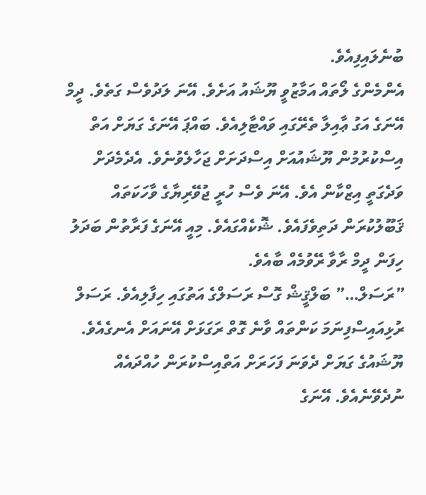ބުނެލައިފިއެވެ.
އެންމެންގެ ލޯތައް އަމާޒުވީ ޔޫޝައު އަށެވެ. އޭނަ ލަދުވެސް ގަތެވެ. ދީމް އޭނަގެ އަގު ޢާއިލާ ތެރޭގައި ވައްޓާލިއެވެ. ބައްޕަ އޭނަގެ ގަޔަށް އަތް އިސްކުރުމުން ޔޫޝައުއަށް އިސްދަށަށް ޖަހާލެވުނެވެ. އެދެމެދަށް ވަދެގަތީ އިޒްކާން އެވެ. އޭނަ ވެސް ހުރީ ޖުވޭރިޔާގެ ވާހަކަތައް ޤަބޫލުކުރަން ދަތިވެފައެވެ. ޝޮކެއްގައެވެ. މިއީ އޭނަގެ ފަރާތުން ބަދަލު ހިފަން ދީމް ރާވާ ރޭވުމެއް ބާއެވެ.
”ރަސަލް…” ބަލްޤީޝް ގޮސް ރަސަލްގެ އަތުގައި ހިފާލިއެވެ. ރަސަލް ރުޅިއައިސްފިނަމަ ކަންތައް ވާނެ ގޮތް ރަގަޅަށް އޭނައަށް އެނގެއެވެ. ޔޫޝައުގެ ގަޔަށް ދެވަނަ ފަހަރަށް އަތްއިސްކުރަން ހުއްދައެއް ނުދެވޭނެއެވެ. އޭނަގެ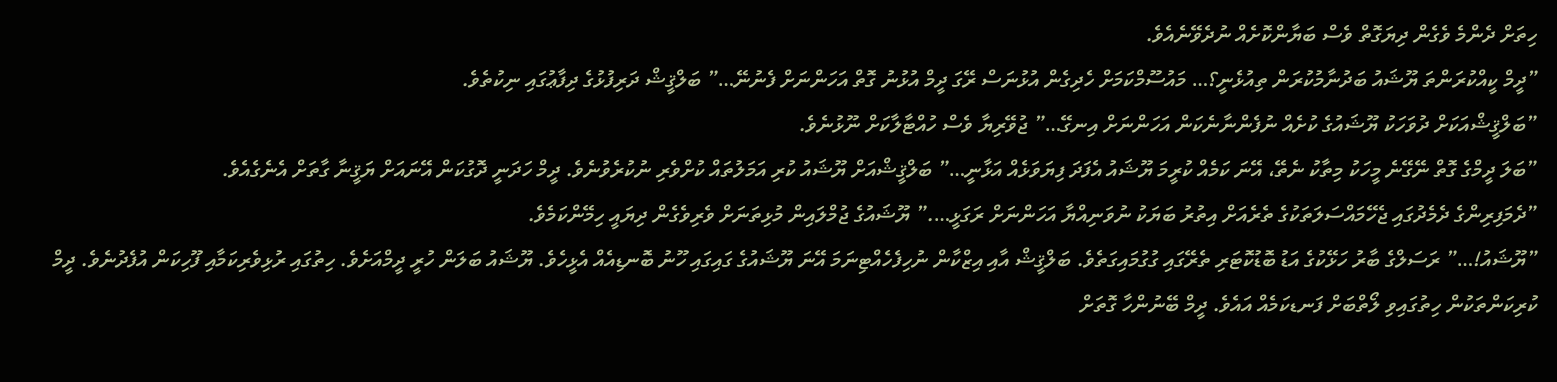ހިތަށް ދެންމެ ވެގެން ދިޔަގޮތް ވެސް ބަޔާންކޮށެއް ނުދެވޭނެއެވެ.
”ދީމް ކީއްކުރަންތަ ޔޫޝައު ބަދުނާމުކުރަން ތިއުޅެނީ؟… މައުސޫމްކަމަށް ހެދިގެން އުޅުނަސް ރޭގަ ދީމް އުޅުނު ގޮތް އަހަންނަށް ފެނުނޭ…” ބަލްޤީޝް ދަރިފުޅުގެ ދިފާޢުގައި ނިކުތެވެ.
”ބަލްޤީޝްއަކަށް ދުވަހަކު ޔޫޝައުގެ ކުށެއް ނުފެންނާނެކަން އަހަންނަށް އިނގޭ…” ޖުވޭރިޔާ ވެސް ހުއްޓާލާކަށް ނޫޅުނެވެ.
”ބަލަ ދީމްގެ ގޮތް ނޭގޭނެ މީހަކު މިތާކު ނެތޭ، އޭނަ ކަމެއް ކުރީމަ ޔޫޝައު އެފަދަ ފިޔަވަޅެއް އަޅާނީ…” ބަލްޤީޝްއަށް ޔޫޝައު ކުރި އަމަލުތައް ކުށްވެރި ނުކުރެވުނެވެ. ދީމް ހަދަނީ ދޮގުކަން އޭނައަށް ޔަޤީނާ ގާތަށް އެނެގެއެވެ.
”ދެމަފިރިންގެ ދެމެދުގައި ޖެހޭމައްސަލަތަކުގެ ތެރެއަށް އިތުރު ބަޔަކު ނުވަނިއްޔާ އަހަންނަށް ރަގަޅީ….” ޔޫޝައުގެ ޖުމްލައިން މުޅިތަނަށް ވެރިވެގެން ދިޔައީ ހިމޭންކަމެވެ.
”ޔޫޝައު!…” ރަސަލްގެ ބާރު ހަޅޭކުގެ އަޑު ބޮޑުކޮޓަރި ތެރޭގައި ގުގުމައިގަތެވެ. ބަލްޤީޝް އާއި އިޒްކާން ނުހިފެހެއްޓިނަމަ އޭނަ ޔޫޝައުގެ ގައިގައި ހޫނު ބޮނޑިއެއް އެޅީހެވެ. ޔޫޝައު ބަލަން ހުރީ ދީމްއަށެވެ. ހިތުގައި ރުޅިވެރިކަމާއި ފޫހިކަން އުފެދުނެވެ. ދީމް ކުރިކަންތަކުން ހިތުގައިވި ލޯތްބަށް ފަނޑކަމެއް އައެވެ. ދީމް ބޭނުންހާ ގޮތަށް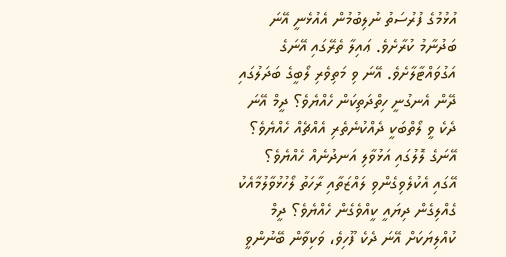އުޅުމުގެ ފުރުސަތު ނުލިބުމުން އެއުޅެނީ އޭނަ ބަދުނާމު ކުރާށެވެ. ޢައިލާ ތެރޭގައި އޭނަގެ އަގުވައްޓާލާށެވެ. އޭނަ ވި މަތިވެރި ލޯބީގެ ބަދަލުގައި ދޭން އެނގުނީ ހިތްދަތިކަން ހެއްޔެވެ؟ ދީމް އޭނަ ދެކެ ވީ ލޯތްބަކީ ދެއްކުނެތެރި އެއްޗެއް ހެއްޔެވެ؟ އޭނަގެ ލޮލުގައި އަޅުވާލި އަނދުނެއް ހެއްޔެވެ؟ އޭގައި އެކުލެވިގެންވި ލައްޒަތާއި ރާހަތު ލޯހުޅުވާލުމާއެކު ގެއްލިގެން ދިޔައީ ކީއްވެގެން ހެއްޔެވެ؟ ދީމް ކުއްލިޔަކަށް އޭނަ ދެކެ ފޫހިވެ، ވަކިވާން ބޭނުންވީ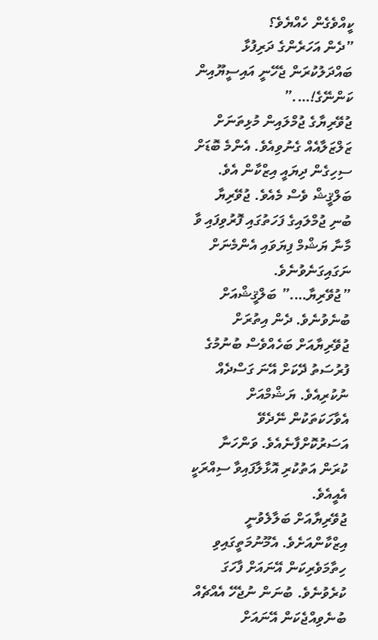ކީއްވެގެން ހެއްޔެވެ؟
”ދެން އަހަރެންގެ ދަރިފުޅާ ބައްދަލުކުރަން ޖެހޭނީ އައިސީޔޫއިން ކަންނޭގެ!….”
ޖުވޭރިޔާގެ ޖުމްލައިން މުޅިތަނަށް ޒަލްޒަލާއެއް ގެނުވިއެވެ. އެންމެ ބޮޑަށް ސިހިގެން ދިޔައީ އިޒްކާން އެވެ. ބަލްޤީޝް ވެސް މެއެވެ. ޖުވޭރިޔާ ބުނި ޖުމްލައިގެ ފަހަތުގައި ފޮރުވިފައި ވާ މާނާ ޔަޝްމް ފިޔަވައި އެންމެނަށް ނަގައިގަނެވުނެވެ.
”ޖުވޭރިޔާ….” ބަލްޤީޝްއަށް ބުނެވުނެވެ. ދެން އިތުރަށް ޖުވޭރިޔާއަށް ބަހެއްވެސް ބުނުމުގެ ފުރުސަތު ދޭކަށް އޭނަ ގަސްދެއް ނުކުރިއެވެ. ޔަޝްމްއަށް އެވާހަކަތަކުން ނޭދެވޭ އަސަރުކޮށްފާނެއެވެ. ވަންހަނާ ކުރަން އަތުކުރި އޮޅާލާފައިވާ ސިއްރަކީ އެއީއެވެ.
ޖުވޭރިޔާއަށް ބަލާލެވުނީ އިޒްކާންއަށެވެ. އެމޫނުމަތީގައިވި ހިތާމަވެރިކަން އޭނައަށް ފާހަގަ ކުރެވުނެވެ. ބުނަން ނުޖެހޭ އެއްޗެއް ބުނެވިއްޖެކަން އޭނައަށް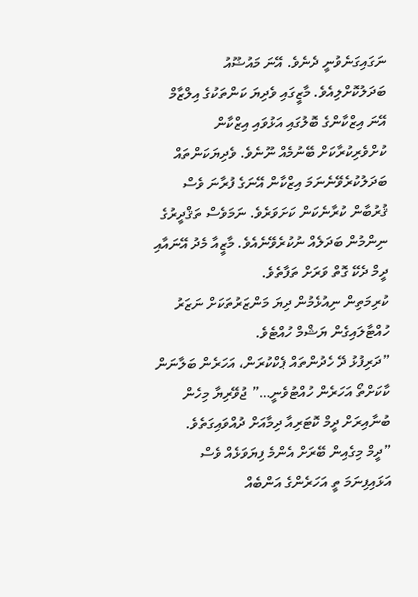ނަގައިގަނެވުނީ ދެނެވެ. އޭނަ މައުޟޫއު ބަދަލުކޮށްލިއެވެ. މާޒީގައި ވެދިޔަ ކަންތަކުގެ އިލްޒާމް އޭނަ އިޒްކާންގެ ބޮލުގައި އަޅުވައި އިޒްކާން ކުށްވެރިކުރާކަށް ބޭނުމެއް ނޫނެވެ. ވެދިޔަކަންތައް ބަދަލުކުރެވޭނެނަމަ އިޒްކާން އޭނަގެ ފުރާނަ ވެސް ޤުރުބާން ކުރާނެކަން ކަށަވަރެވެ. ނަމަވެސް ތަޤްދީރުގެ ނިންމުން ބަދަލެއް ނުކުރެވޭނެއެވެ. މާޒީއާ މެދު އޭނައާއި ދީމް ދެކޭ ގޮތް ވަރަށް ތަފާތެވެ.
ކުރިމަތިން ނިއުޅެމުން ދިޔަ މަންޒަރުތަކަށް ނަޒަރު ހުއްޓާލައިގެން ޔަޝްމް ހުއްޓެވެ.
”ދަރިފުޅު ދޭ ހެދުންތައް ޕެކްކުރަން، އަހަރެން ބަލާނަން ކާކަށްތޯ އަހަރެން ހުއްޓުވެނީ…” ޖުވޭރިޔާ މިހެން ބުނާއިރަށް ދީމް ކޮޓަރިއާ ދިމާއަށް ދުއްވައިގަތެވެ.
”ދީމް މިގެއިން ބޭރަށް އެންމެ ފިޔަވަޅެއް ވެސް އަޅައިފިނަމަ ތީ އަހަރެންގެ އަންބެއް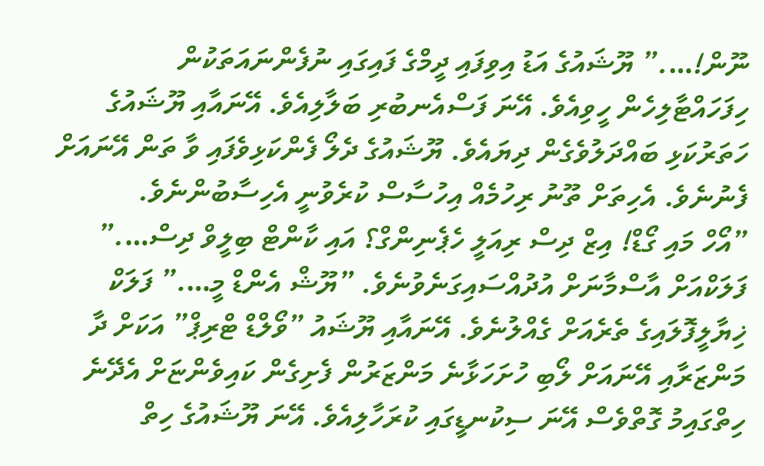ނޫން!….” ޔޫޝައުގެ އަޑު އިވިފައި ދީމްގެ ފައިގައި ނުފެންނައަތަކުން ހިފަހައްޓާލިހެން ހީވިއެވެ. އޭނަ ފަސްއެނބުރި ބަލާލިއެވެ. އޭނައާއި ޔޫޝައުގެ ހަތަރުކަޅި ބައްދަލުވެގެން ދިޔައެވެ. ޔޫޝައުގެ ދެލޯ ފެންކަޅިވެފައި ވާ ތަން އޭނައަށް ފެނުނެވެ. އެހިތަށް ތޫނު ރިހުމެއް އިހުސާސް ކުރެވުނީ އެހިސާބުންނެވެ.
”އޯހް މައި ގޯޑް! އިޒް ދިސް ރިއަލީ ހެޕެނިންގް؟ އައި ކާންޓް ބިލީވް ދިސް….” ފަލަކްއަށް އާސްމާނަށް އުދުއްސައިގަނެވުނެވެ. ”ޔޫޝް އެންޑް މީ….” ފަލަކް ޚިޔާލީފޮލައިގެ ތެރެއަށް ގެއްލުނެވެ. އޭނައާއި ޔޫޝައު ”ވޯލްޑް ޓްރިޕް” އަކަށް ދާ މަންޒަރާއި އޭނައަށް ލޯބި ހުށަހަޅާނެ މަންޒަރުން ފެށިގެން ކައިވެންޏަށް އެދޭނެ ހިތްގައިމު ގޮތްވެސް އޭނަ ސިކުނޑީގައި ކުރަހާލިއެވެ. އޭނަ ޔޫޝައުގެ ހިތް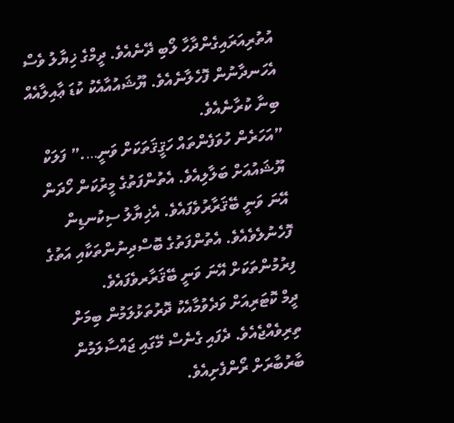އުތުރިއަރައިގެންދާހާ ލޯބި ދޭނެއެވެ. ދީމްގެ ޚިޔާލު ވެސް އެހަނދާނުން ފޮހެލާނެއެވެ. ޔޫޝައުއާއެކު ކުޑަ ޢާއިލާއެއް ބިނާ ކުރާނެއެވެ.
”އަހަރެން ހުވަފެންތައް ހަޤީޤަތަކަށް ވަނީ….” ފަލަކް ޔޫޝައުއަށް ބަލާލިއެވެ. އެތުންފަތުގެ މީރުކަން ހޯދަން އޭނަ ވަނީ ބޭޤަރާރުވެފައެވެ. އެޚިޔާލު ސިކުނޑިން ފޮހެނުލެވެއެވެ. އެތުންފަތުގެ ބޮސްދިނުންތަކާއި އަތުގެ ފިރުމުންތަކަށް އޭނަ ވަނީ ބޭޤަރާރވެފައެވެ.
ދީމް ކޮޓަރިއަށް ވަދެވުމާއެކު ދޮރުތަޅުލަމުން ބިމަށް ތިރިވެއްޖެއެވެ. ދެފައި ގެނެސް މޭގައި ޖައްސާލަމުން ބާރުބާރަށް ރޯންފެށިއެވެ.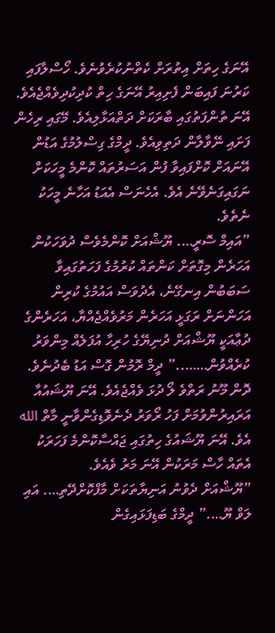އޭނަގެ ހިތަށް އިތުރަށް ކެތްނުކުރެވުނެވެ. ހޯސްލާފައި ކަރުނަ ފައިބަން ފެށިއިރު އޭނަގެ ހިތް ކުދިކުދިވެއްޖެއެވެ. އޭނަ ތުންފަތުގައި ބާރަކަށް ދަތްއަޅާލިއެވެ. މޭގައި ރިހެން ފަށައި ނޭވާލާން ދަތިވިއެވެ. ދީމްގެ ގިސްލުމުގެ އަޑުން އޭނައަށް ކޮށްފައިވާ ފުން އަސަރުތައް ކޮންމެ މީހަކަށް ނަގައިގަނެވޭނެ އެވެ. އެހެނަސް އެއަޑު އަހާނެ މީހަކު ނެތެވެ.
”އައިމް ސޮރީ…. ޔޫޝްއަށް ކޮންމެވެސް ދުވަހަކުން އަހަރެން މިގޮތަށް ކަންތައް ކުރުމުގެ ފަހަތުގައިވާ ސަބަބުން އިނގޭނެ، އެދުވަސް އައުމުގެ ކުރިން އަހަންނަށް ރަގަޅީ އަހަރެން މަރުވެއްޖެއްޔާ، އަހަރެންގެ ދުޢާއަކީ ޔޫޝްއަށް ދުނިޔޭގެ ހުރިހާ އުފަލެއް މިންވަރު ކުރެއްވުން……..” ދީމް ރޮމުން ގޮސް އަޑު ބެދުނެވެ. ދޮން މޫނު ރަތްވެ ލޯ ދުޅަ ވެއްޖެއެވެ. އޭނަ ޔޫޝައުއާ އަރައިރުންވުމަށް ފަހު ރޯވަރު ދެނެވޮޑިގެންވާނީ މާތް الله އެވެ. އޭނަ ޔޫޝައުގެ ހިތުގައި ޖައްސާކޮންމެ ފަހަރަކު އެތައް ހާސް މަރަކުން އޭނަ މަރު ވެއެވެ.
”ޔޫޝްއަށް ދެވުނު އަނިޔާތަކަށް މާފްކޮށްދޭތި…. އައި ލަވް ޔޫ….” ދީމްގެ ބަޑިފަޅައިގެން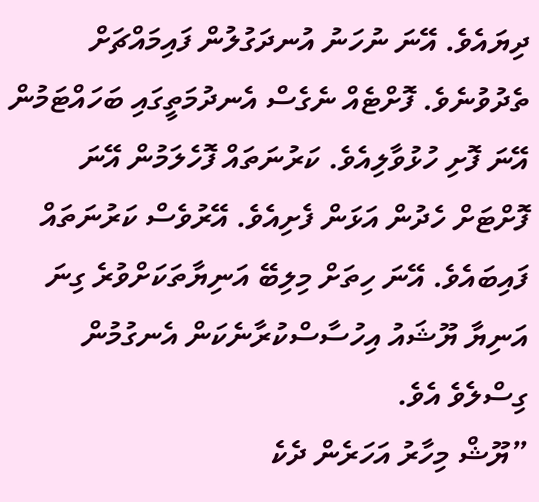ދިޔައެވެ. އޭނަ ނުހަނު އުނދަގުލުން ފައިމައްޗަށް ތެދުވުނެވެ. ފޮށްޓެއް ނެގެސް އެނދުމަތީގައި ބަހައްޓަމުން އޭނަ ފޮށި ހުޅުވާލިއެވެ. ކަރުނަތައް ފޮހެލަމުން އޭނަ ފޮށްޓަށް ހެދުން އަޅަން ފެށިއެވެ. އޭރުވެސް ކަރުނަތައް ފައިބައެވެ. އޭނަ ހިތަށް މިލިބޭ އަނިޔާތަކަށްވުރެ ގިނަ އަނިޔާ ޔޫޝައު އިހުސާސްކުރާނެކަން އެނގުމުން ގިސްލެވެ އެވެ.
”ޔޫޝް މިހާރު އަހަރެން ދެކެ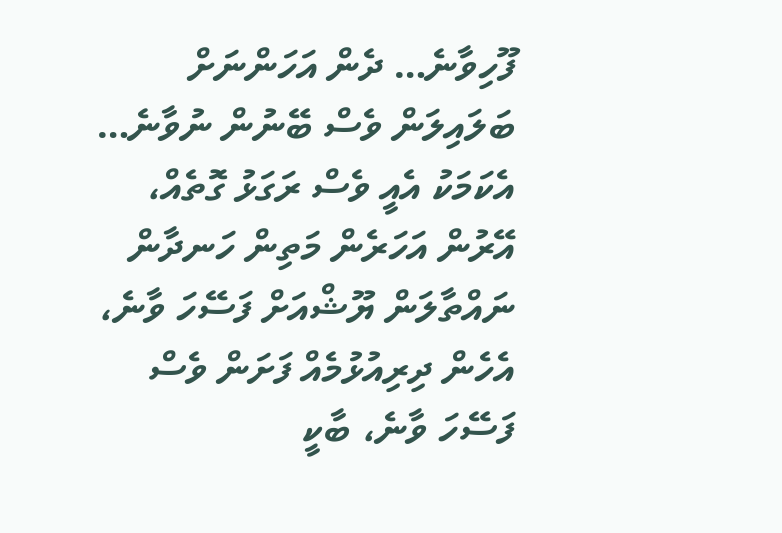ފޫހިވާނެ… ދެން އަހަންނަށް ބަލައިލަން ވެސް ބޭނުން ނުވާނެ… އެކަމަކު އެއީ ވެސް ރަގަޅު ގޮތެއް، އޭރުން އަހަރެން މަތިން ހަނދާން ނައްތާލަން ޔޫޝްއަށް ފަސޭހަ ވާނެ، އެހެން ދިރިއުޅުމެއް ފަށަން ވެސް ފަސޭހަ ވާނެ، ބާކީ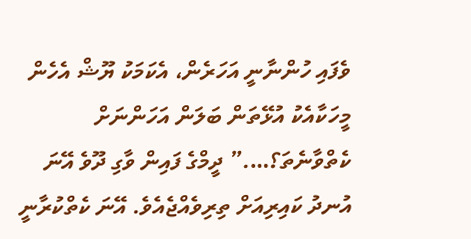ވެފައި ހުންނާނީ އަހަރެން، އެކަމަކު ޔޫޝް އެހެން މީހަކާއެކު އުޅޭތަން ބަލަން އަހަންނަށް ކެތްވާނެތަ؟….” ދީމްގެ ފައިން ވާގި ދޫވެ އޭނަ އުނދު ކައިރިއަށް ތިރިވެއްޖެއެވެ. އޭނަ ކެތްކުރާނީ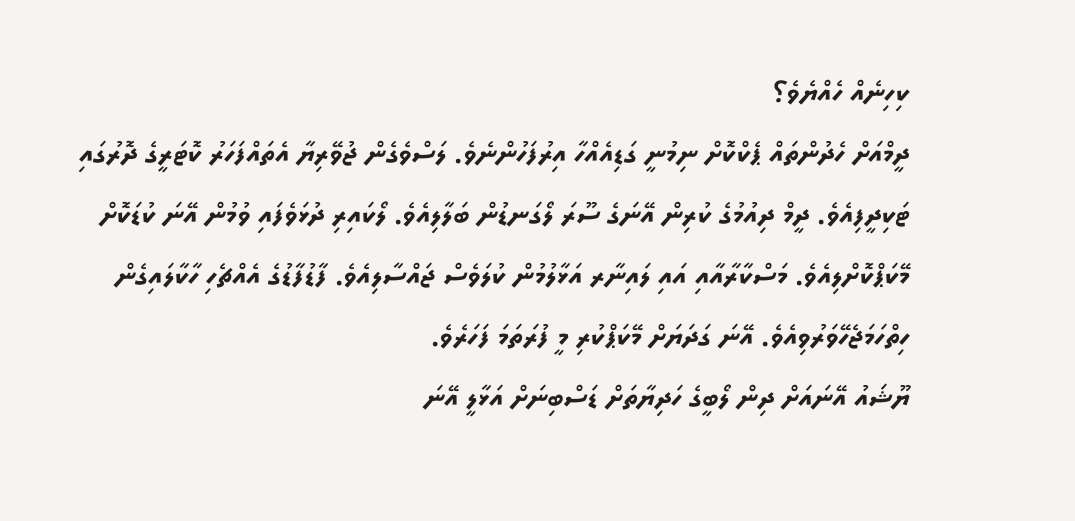ކިހިނެއް ހެއްޔެވެ؟
ދީމްއަށް ހެދުންތައް ޕެކްކޮށް ނިމުނީ ގަޑިއެއްހާ އިރުފަހުންނެވެ. ލަސްވެގެން ޖުވޭރިޔާ އެތައްފަހަރު ކޮޓަރީގެ ދޮރުގައި ޓަކިދީފިއެވެ. ދީމް ދިއުމުގެ ކުރިން އޭނަގެ ސޫރަ ލޯގަނޑުން ބަލާލިއެވެ. ލޯކައިރި ދުޅަވެފައި ވުމުން އޭނަ ކުޑަކޮށް މޭކަޕްކޮށްލިއެވެ. މަސްކާރާއާއި އައި ލައިނާރ އަޅާލުމުން ކުލަވެސް ޖައްސާލިއެވެ. ފާޑުފާޑުގެ އެއްޗެހި ހާކާލައިގެން ހިތްހަމަޖެހޭވަރުވިއެވެ. އޭނަ ގަދަޔަށް މޭކަޕްކުރި މީ ފުރަތަމަ ފަހަރެވެ.
ޔޫޝައު އޭނައަށް ދިން ލޯބީގެ ހަދިޔާތަށް ޑަސްބިނަށް އަޅާލީ އޭނަ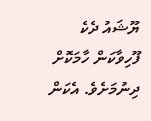ޔޫޝައު ދެކެ ފޫހިވާކަން ހާމަކޮށް ދިނުމަށެވެ. އެކަން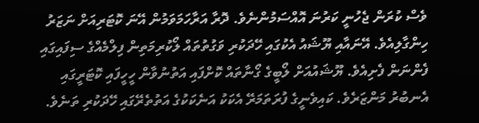ވެސް ކުރަން ޖެހުނީ ކަރުނަ އޮއްސަމުންނެވެ. ދޮރާ އަރާހަމަވަމުން އޭނަ ކޮޓަރިއަށް ނަޒަރު ހިންގާލިއެވެ. އޭނައާއި ޔޫޝައު އެކުގައި ހޭދަކުރި ވަގުތުތައް ލޯކުރިމަތިން ފިލްމެއްގެ ސިފައިގައި ފެންނަން ފެށިއެވެ. ޔޫޝައުއަށް ލޯބީގެ ގޯނާތައް ކޮށްފައި އަތުނުވާން ހީހީފައި ކޮޓަރީގައި އެނބުރު މަންޒަރެވެ. ކައިވެނީގެ ފުރަތަމަރޭ އެކަކު އަނެކަކުގެ އަތުތެރޭގައި ހޭދަކުރި ތަނެވެ.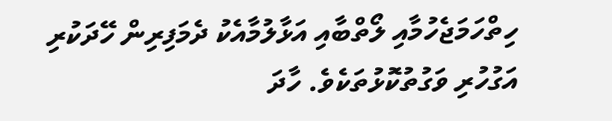ހިތްހަމަޖެހުމާއި ލޯތްބާއި އަޅާލުމާއެކު ދެމަފިރިން ހޭދަކުރި އަގުހުރި ވަގުތުކޮޅުތަކެވެ. ހާދަ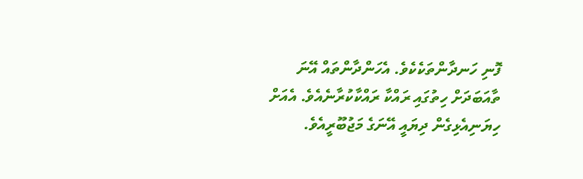ފޮނި ހަނދާންތަކެކެވެ. އެހަންދާންތައް އޭނަ ތާއަބަދަށް ހިތުގައި ރައްކާ ރައްކާކުރާނެއެވެ. އެއަށް ހިޔަނިއެޅިގެން ދިޔައީ އޭނަގެ މަޖުބޫރީއެވެ.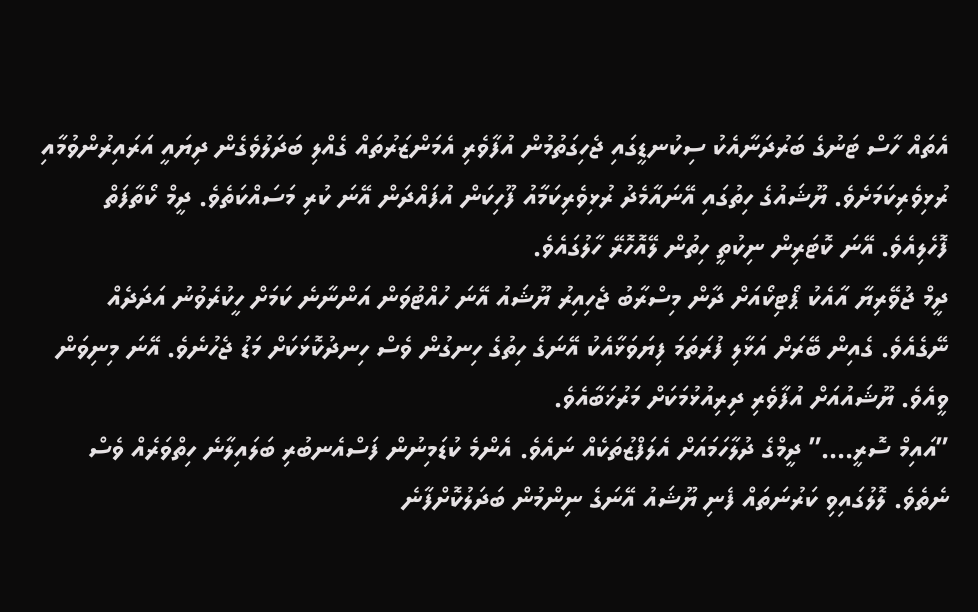އެތައް ހާސް ޓަނުގެ ބަރުދަނާއެކު ސިކުނޑީގައި ޖެހިގަތުމުން އުފާވެރި އެމަންޒަރުތައް ގެއްލި ބަދަލުވެގެން ދިޔައީ އަރައިރުންވުމާއި ރުޅިވެރިކަމަށެވެ. ޔޫޝައުގެ ހިތުގައި އޭނައާމެދު ރުޅިވެރިކަމާއު ފޫހިކަން އުފައްދަން އޭނަ ކުރި މަސައްކަތެވެ. ދީމް ކޯތާފަތް ފޮހެލިއެވެ. އޭނަ ކޮޓަރިން ނިކުތީ ހިތުން ލޭއޮހޮރޭ ހާލުގައެވެ.
ދީމް ޖުވޭރިޔާ އާއެކު ޕޯޓިކޯއަށް ދާން މިސްރާބު ޖެހިއިރު ޔޫޝައު އޭނަ ހުއްޓުވަން އަންނާނެ ކަމަށް ހީކުރެވުނު އަދަދެއް ނޭގެއެވެ. ގެއިން ބޭރަށް އަޅާލި ފުރަތަމަ ފިޔަވަޅާއެކު އޭނަގެ ހިތުގެ ހިނގުން ވެސް ހިނދުކޮޅަކަށް މަޑު ޖެހުނެވެ. އޭނަ މިނިވަން ވީއެވެ. ޔޫޝައުއަށް އުފާވެރި ދިރިއުޅުމަކަށް މަރުޚަބާއެވެ.
”އައިމް ސޮރީ….” ދީމްގެ ދުލާހަމައަށް އެލަފްޒުތަކެއް ނައެވެ. އެންމެ ކުޑަމިނުން ފަސްއެނބުރި ބަލައިލާނެ ހިތްވަރެއް ވެސް ނެތެވެ. ލޮލުގައިވި ކަރުނަތައް ފެނި ޔޫޝައު އޭނަގެ ނިންމުން ބަދަލުކޮށްފާނެ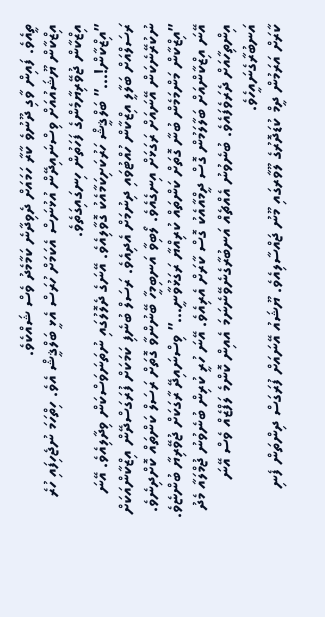ތީއެވެ. ފައިން ވާގި ދޫނުވެ ކާރާ ހަމައަށް ދެވިދާނެ ކަމާމެދު ވެސް ޝައްކެވެ.
އިޒްކާން ޔޫޝައުއަށް ވިސްނައިދޭން އުޅުނަސް އެކަމަށް ހުރަސް އެޅީ ބަލްޤީޝް އެވެ. ހިތްހަމަ ނުޖެހިފައި ހުރެ އިޒްކާން ޖުވޭރިޔާމެންގެ ފަހަތުން ހިނގައިގަތެވެ.
”އިޒްކާން!…” ބަލްޤީޝް ހަރުކަށިކަމާއެކު ގޮވާލިއެވެ. އޭނަގެ ދެލޮލުގައި ނުތަނަވަސްކަން ވިދާލިއެވެ. އޭނަ ރަސަލްއަށް ބަލާލީ އިޒްކާން ހުއްޓުވައި ދިނުމަށް އެދިއެވެ. ރަސަލް ބުނެފި ކަމަކަށް ފުރަގަސްދޭން އިޒްކާންއަކަށް ނުކުރޭނެކަން އޭނައަށް ރަގަޅަށް އިނގެއެވެ. ލޯބިވާ އަނބިމީހާ ބޭނުންވާ ގޮތަށް ރަސަލް ކަންތައް ކޮށްދިނެވެ.
”އިޒްކާން މަންމަމެން ބުނާ ގޮތަށް ކަންތައް ކުރިއްޔާ ރަގަޅުވާނީ…” ވިސްނައިދޭ ރާގަކަށް ޖުވޭރިޔާ ބުންޏެވެ. އޭނަ އިޒްކާންއަށް ބަލާލަމުން ގޮސް ދީމްއާއެކު ގޮސް ކާރަށް އެރިއެވެ. އޭނަ ހުރީ ކުރިން ބުނެވުނު ޖުމްލައާ މެދު އިންތިހާއަށް ދެރަވެފައެވެ. ބުނެވުނު އެއްޗެއް އަނބުރާގެނެވޭނެނަމަ އެއިން ކޮންމެ ލަފްޒެއް ވެސް އޭނަ އަނބުރާގެނައީހެވެ.
ކާރަށް އަރަމުން ދީމް ކުޑަދޮރުގެ ލޫވާރގައި މޫނު ޖައްސާލިއެވެ. ޔޫޝައު އޭނައަށް ފުރަގަސް ދިންތަން ފެނި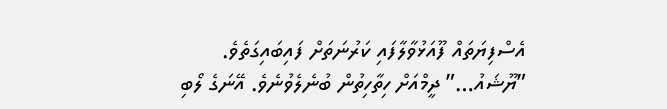އެސްފިޔަތައް ފޫއަޅުވާލާފައި ކަރުނަތަށް ފައިބައިގަތެވެ.
”ޔޫޝައު…” ދީމްއަށް ހިތާހިތުން ބުނެލެވުނެވެ. އޭނަގެ ލޯބި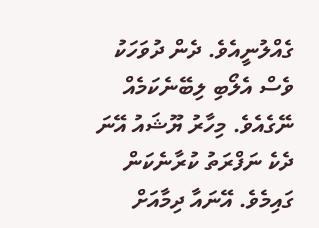ގެއްލުނީއެވެ. ދެން ދުވަހަކު ވެސް އެލޯބި ލިބޭނެކަމެއް ނޭގެއެވެ. މިހާރު ޔޫޝައު އޭނަ ދެކެ ނަފްރަތު ކުރާނެކަން ގައިމެވެ. އޭނައާ ދިމާއަށް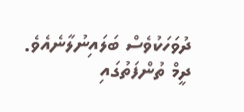ދުވަހަކުވެސް ބަލައިނުލާނެއެވެ.
ދީމް ތުންފަތުގައި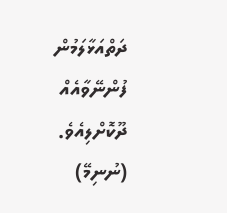ދަތްއަޅާލަމުން ފުންނޭވާއެއް ދޫކޮށްލިއެވެ.
(ނުނިމޭ)